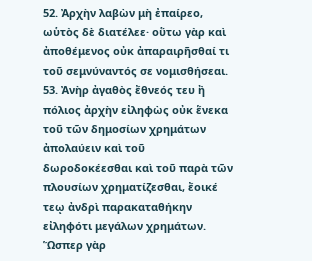52. Ἀρχὴν λαβὼν μὴ ἐπαίρεο, ωὑτὸς δὲ διατέλεε· οὕτω γὰρ καὶ ἀποθέμενος οὐκ ἀπαραιρῆσθαί τι τοῦ σεμνύναντός σε νομισθήσεαι. 53. Ἀνὴρ ἀγαθὸς ἔθνεός τευ ἢ πόλιος ἀρχὴν εἰληφὼς οὐκ ἕνεκα τοῦ τῶν δημοσίων χρημάτων ἀπολαύειν καὶ τοῦ δωροδοκέεσθαι καὶ τοῦ παρὰ τῶν πλουσίων χρηματίζεσθαι, ἔοικέ τεῳ ἀνδρὶ παρακαταθήκην εἰληφότι μεγάλων χρημάτων. Ὥσπερ γὰρ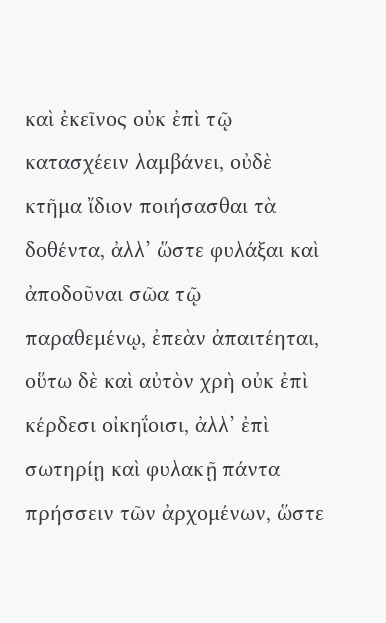καὶ ἐκεῖνος οὐκ ἐπὶ τῷ κατασχέειν λαμβάνει, οὐδὲ κτῆμα ἴδιον ποιήσασθαι τὰ δοθέντα, ἀλλ’ ὥστε φυλάξαι καὶ ἀποδοῦναι σῶα τῷ παραθεμένῳ, ἐπεὰν ἀπαιτέηται, οὕτω δὲ καὶ αὐτὸν χρὴ οὐκ ἐπὶ κέρδεσι οἰκηΐοισι, ἀλλ’ ἐπὶ σωτηρίῃ καὶ φυλακῇ πάντα πρήσσειν τῶν ἀρχομένων, ὥστε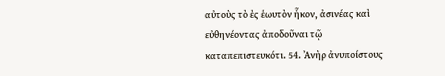αὐτοὺς τὸ ἐς ἑωυτὸν ἧκον, ἀσινέας καὶ εὐθηνέοντας ἀποδοῦναι τῷ καταπεπιστευκότι. 54. Ἀνὴρ ἀνυποίστους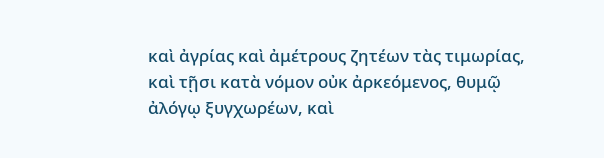καὶ ἀγρίας καὶ ἀμέτρους ζητέων τὰς τιμωρίας, καὶ τῇσι κατὰ νόμον οὐκ ἀρκεόμενος, θυμῷ ἀλόγῳ ξυγχωρέων, καὶ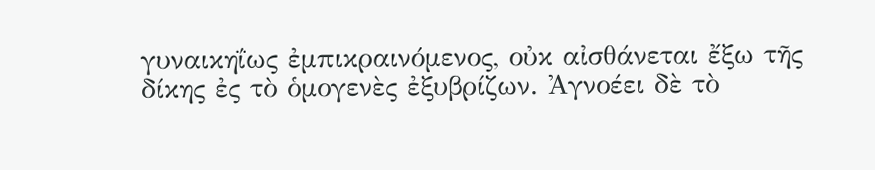γυναικηΐως ἐμπικραινόμενος, οὐκ αἰσθάνεται ἔξω τῆς δίκης ἐς τὸ ὁμογενὲς ἐξυβρίζων. Ἀγνοέει δὲ τὸ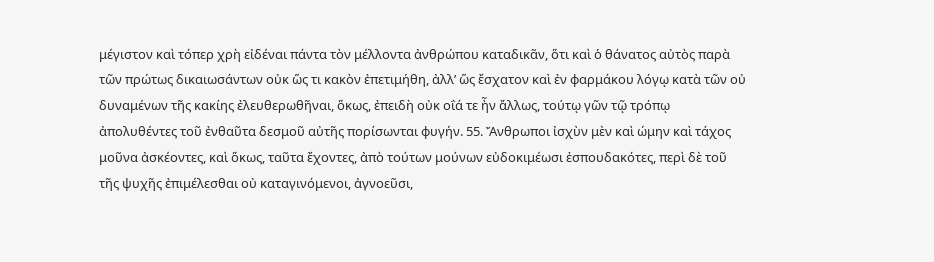μέγιστον καὶ τόπερ χρὴ εἰδέναι πάντα τὸν μέλλοντα ἀνθρώπου καταδικᾶν, ὅτι καὶ ὁ θάνατος αὐτὸς παρὰ τῶν πρώτως δικαιωσάντων οὐκ ὥς τι κακὸν ἐπετιμήθη, ἀλλ’ ὥς ἔσχατον καὶ ἐν φαρμάκου λόγῳ κατὰ τῶν οὐ δυναμένων τῆς κακίης ἐλευθερωθῆναι, ὅκως, ἐπειδὴ οὐκ οΐά τε ἦν ἄλλως, τούτῳ γῶν τῷ τρόπῳ ἀπολυθέντες τοῦ ἐνθαῦτα δεσμοῦ αὐτῆς πορίσωνται φυγήν. 55. Ἄνθρωποι ἰσχὺν μὲν καὶ ώμην καὶ τάχος μοῦνα ἀσκέοντες, καὶ ὅκως, ταῦτα ἔχοντες, ἀπὸ τούτων μούνων εὐδοκιμέωσι ἐσπουδακότες, περὶ δὲ τοῦ τῆς ψυχῆς ἐπιμέλεσθαι οὐ καταγινόμενοι, ἀγνοεῦσι,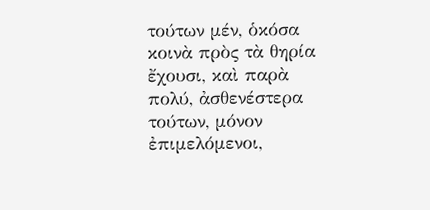τούτων μέν, ὁκόσα κοινὰ πρὸς τὰ θηρία ἔχουσι, καὶ παρὰ πολύ, ἀσθενέστερα τούτων, μόνον ἐπιμελόμενοι,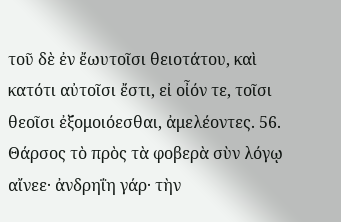τοῦ δὲ ἐν ἔωυτοῖσι θειοτάτου, καὶ κατότι αὐτοῖσι ἔστι, εἰ οἶόν τε, τοῖσι θεοῖσι ἐξομοιόεσθαι, ἀμελέοντες. 56. Θάρσος τὸ πρὸς τὰ φοβερὰ σὺν λόγῳ αἴνεε· ἀνδρηΐη γάρ· τὴν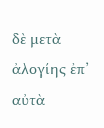δὲ μετὰ ἀλογίης ἐπ’ αὐτὰ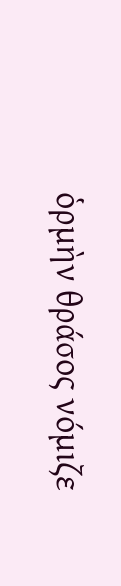ὁρμὴν θράσος νόμιζε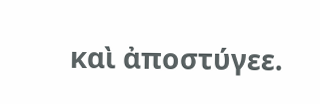καὶ ἀποστύγεε.